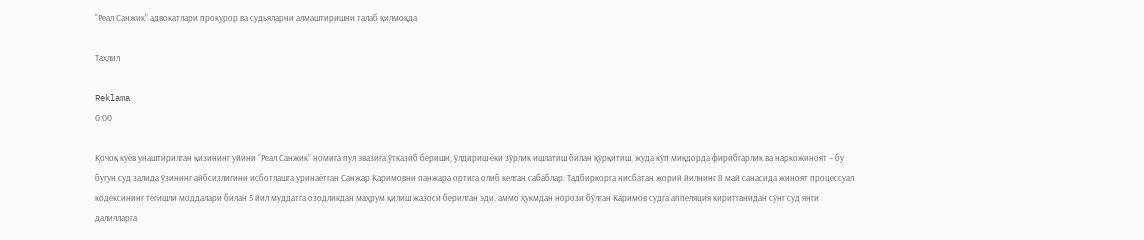“Реал Санжик” адвокатлари прокурор ва судьяларни алмаштиришни талаб қилмоқда

Таҳлил

Reklama
0:00

Қочоқ куёв унаштирилган қизининг уйини “Реал Санжик” номига пул эвазига ўтказиб бериши, ўлдириш ёки зўрлик ишлатиш билан қўрқитиш, жуда кўп миқдорда фирибгарлик ва наркожиноят – бу бугун суд залида ўзининг айбсизлигини исботлашга уринаётган Санжар Каримовни панжара ортига олиб келган сабаблар. Тадбиркорга нисбатан жорий йилнинг 8 май санасида жиноят процессуал кодексининг тегишли моддалари билан 5 йил муддатга озодликдан маҳрум қилиш жазоси берилган эди, аммо ҳукмдан норози бўлган Каримов судга аппеляция киритганидан сўнг суд янги далилларга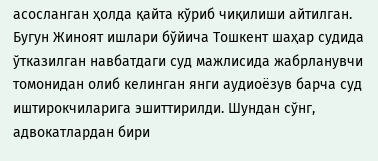асосланган ҳолда қайта кўриб чиқилиши айтилган. Бугун Жиноят ишлари бўйича Тошкент шаҳар судида ўтказилган навбатдаги суд мажлисида жабрланувчи томонидан олиб келинган янги аудиоёзув барча суд иштирокчиларига эшиттирилди. Шундан сўнг, адвокатлардан бири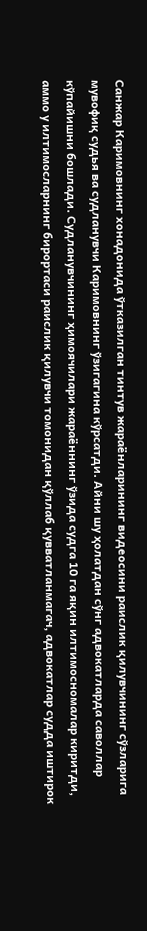Санжар Каримовнинг хонадонида ўтказилган тинтув жараёнларининг видеосини раислик қилувчининг сўзларига мувофиқ судья ва судланувчи Каримовнинг ўзигагина кўрсатди. Айни шу ҳолатдан сўнг адвокатларда саволлар кўпайишни бошлади. Судланувчининг ҳимоячилари жараённинг ўзида судга 10 га яқин илтимосномалар киритди, аммо у илтимосларнинг бирортаси раислик қилувчи томонидан қўллаб қувватланмагач, адвокатлар судда иштирок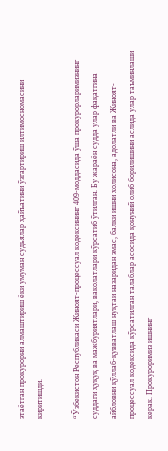этаётган прокурорни алмаштириш ёки умуман судьялар ҳайъатини ўзгартириш илтимосномасини киритишди.

“Ўзбекистон Республикаси Жиноят-процессуал кодексининг 409-моддасида ўша прокурорларимизнинг суддаги ҳуқуқ ва мажбуриятлари, ваколатлари кўрсатиб ўтилган. Бу жараён судда улар фақатгина айбловни қўллаб-қувватлаш нуқтаи назаридан эмас, балки ишни холисона, адолатли ва Жиноят-процессуал кодексида кўрсатилган талаблар асосида қонуний олиб борилишини аслида улар таъминлаши керак. Прокуроримиз ишнинг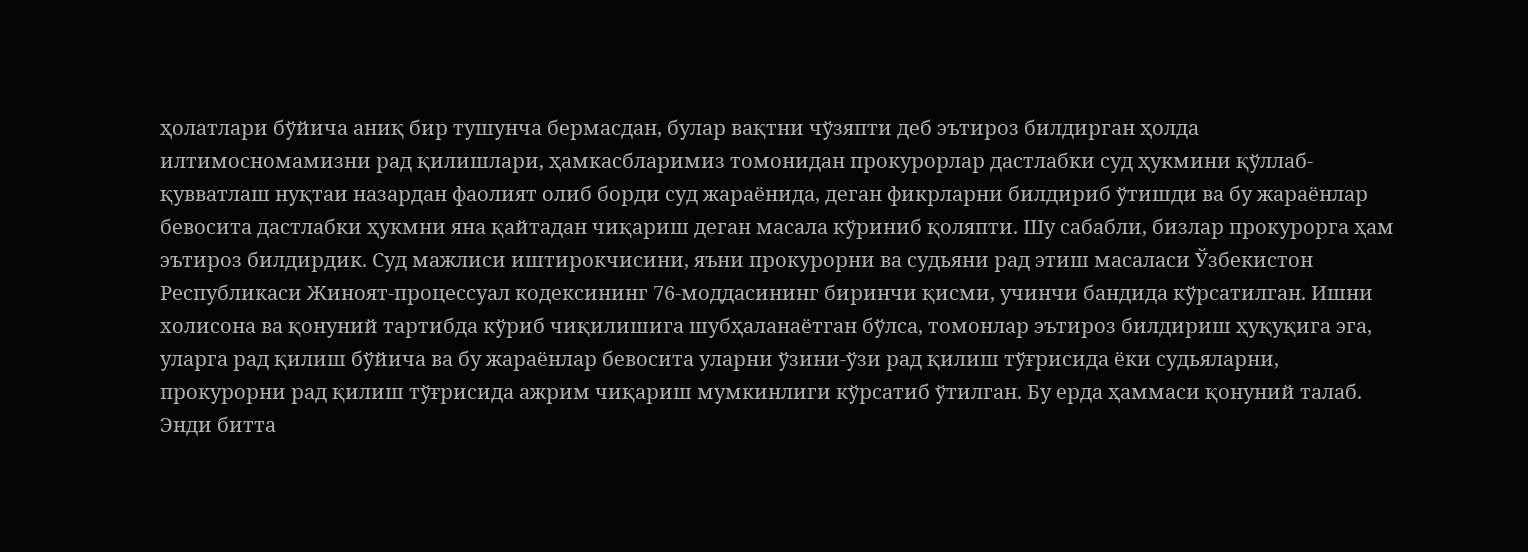ҳолатлари бўйича аниқ бир тушунча бермасдан, булар вақтни чўзяпти деб эътироз билдирган ҳолда илтимосномамизни рад қилишлари, ҳамкасбларимиз томонидан прокурорлар дастлабки суд ҳукмини қўллаб-қувватлаш нуқтаи назардан фаолият олиб борди суд жараёнида, деган фикрларни билдириб ўтишди ва бу жараёнлар бевосита дастлабки ҳукмни яна қайтадан чиқариш деган масала кўриниб қоляпти. Шу сабабли, бизлар прокурорга ҳам эътироз билдирдик. Суд мажлиси иштирокчисини, яъни прокурорни ва судьяни рад этиш масаласи Ўзбекистон Республикаси Жиноят-процессуал кодексининг 76-моддасининг биринчи қисми, учинчи бандида кўрсатилган. Ишни холисона ва қонуний тартибда кўриб чиқилишига шубҳаланаётган бўлса, томонлар эътироз билдириш ҳуқуқига эга, уларга рад қилиш бўйича ва бу жараёнлар бевосита уларни ўзини-ўзи рад қилиш тўғрисида ёки судьяларни, прокурорни рад қилиш тўғрисида ажрим чиқариш мумкинлиги кўрсатиб ўтилган. Бу ерда ҳаммаси қонуний талаб. Энди битта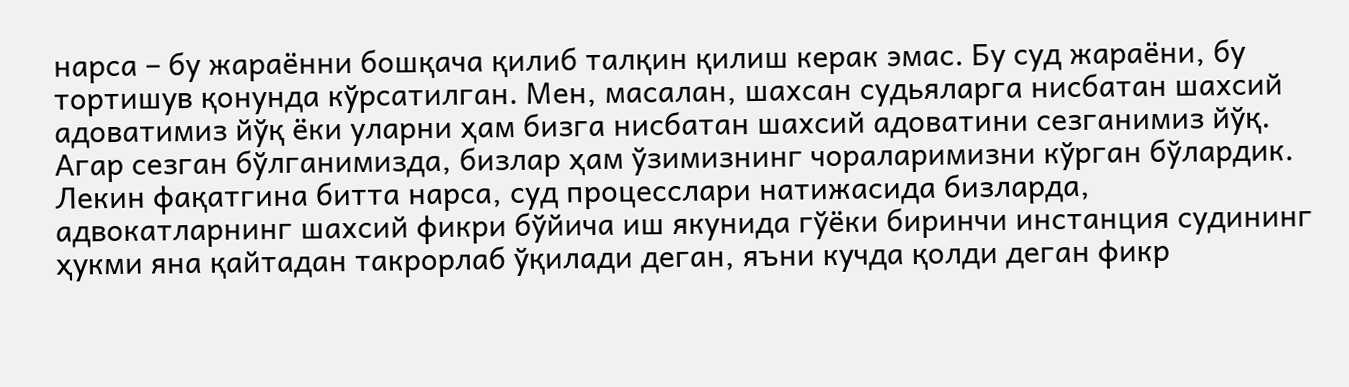нарса – бу жараённи бошқача қилиб талқин қилиш керак эмас. Бу суд жараёни, бу тортишув қонунда кўрсатилган. Мен, масалан, шахсан судьяларга нисбатан шахсий адоватимиз йўқ ёки уларни ҳам бизга нисбатан шахсий адоватини сезганимиз йўқ. Агар сезган бўлганимизда, бизлар ҳам ўзимизнинг чораларимизни кўрган бўлардик. Лекин фақатгина битта нарса, суд процесслари натижасида бизларда, адвокатларнинг шахсий фикри бўйича иш якунида гўёки биринчи инстанция судининг ҳукми яна қайтадан такрорлаб ўқилади деган, яъни кучда қолди деган фикр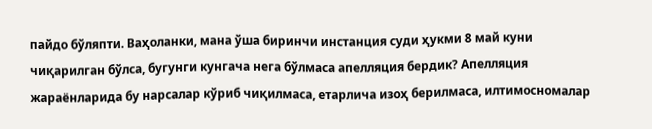пайдо бўляпти. Ваҳоланки, мана ўша биринчи инстанция суди ҳукми 8 май куни чиқарилган бўлса, бугунги кунгача нега бўлмаса апелляция бердик? Апелляция жараёнларида бу нарсалар кўриб чиқилмаса, етарлича изоҳ берилмаса, илтимосномалар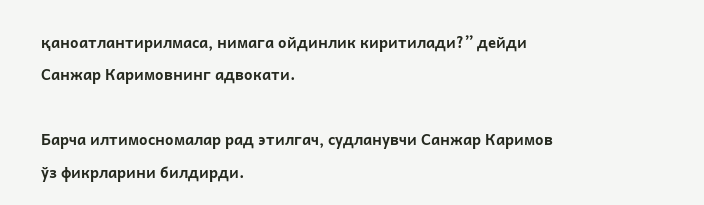қаноатлантирилмаса, нимага ойдинлик киритилади?” дейди Санжар Каримовнинг адвокати.

Барча илтимосномалар рад этилгач, судланувчи Санжар Каримов ўз фикрларини билдирди.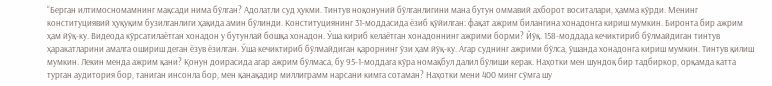“Берган илтимосномамнинг мақсади нима бўлган? Адолатли суд ҳукми. Тинтув ноқонуний бўлганлигини мана бутун оммавий ахборот воситалари, ҳамма кўрди. Менинг конституциявий ҳуқуқим бузилганлиги ҳақида амин бўлинди. Конституциянинг 31-моддасида ёзиб қўйилган: фақат ажрим билангина хонадонга кириш мумкин. Биронта бир ажрим ҳам йўқ-ку. Видеода кўрсатилаётган хонадон у бутунлай бошқа хонадон. Ўша кириб келаётган хонадоннинг ажрими борми? Йўқ. 158-моддада кечиктириб бўлмайдиган тинтув ҳаракатларини амалга ошириш деган ёзув ёзилган. Ўша кечиктириб бўлмайдиган қарорнинг ўзи ҳам йўқ-ку. Агар суднинг ажрими бўлса, ўшанда хонадонга кириш мумкин. Тинтув қилиш мумкин. Лекин менда ажрим қани? Қонун доирасида агар ажрим бўлмаса, бу 95-1-моддага кўра номақбул далил бўлиши керак. Наҳотки мен шундоқ бир тадбиркор, орқамда катта турган аудитория бор, таниган инсонла бор, мен қанақадир миллиграмм нарсани кимга сотаман? Наҳотки мени 400 минг сўмга шу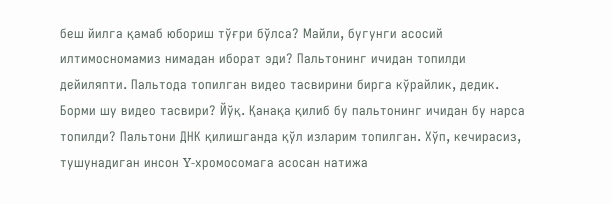беш йилга қамаб юбориш тўғри бўлса? Майли, бугунги асосий илтимосномамиз нимадан иборат эди? Пальтонинг ичидан топилди дейиляпти. Пальтода топилган видео тасвирини бирга кўрайлик, дедик. Борми шу видео тасвири? Йўқ. Қанақа қилиб бу пальтонинг ичидан бу нарса топилди? Пальтони ДНК қилишганда қўл изларим топилган. Хўп, кечирасиз, тушунадиган инсон Y-хромосомага асосан натижа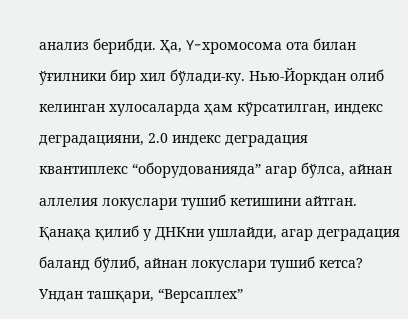анализ берибди. Ҳа, Y-хромосома ота билан ўғилники бир хил бўлади-ку. Нью-Йоркдан олиб келинган хулосаларда ҳам кўрсатилган, индекс деградацияни, 2.0 индекс деградация квантиплекс “оборудованияда” агар бўлса, айнан аллелия локуслари тушиб кетишини айтган. Қанақа қилиб у ДНКни ушлайди, агар деградация баланд бўлиб, айнан локуслари тушиб кетса? Ундан ташқари, “Версаплех”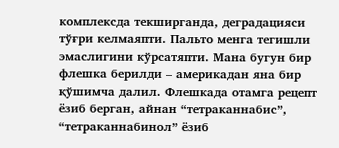комплексда текширганда, деградацияси тўғри келмаяпти. Пальто менга тегишли эмаслигини кўрсатяпти. Мана бугун бир флешка берилди – америкадан яна бир қўшимча далил. Флешкада отамга рецепт ёзиб берган, айнан “тетраканнабис”, “тетраканнабинол” ёзиб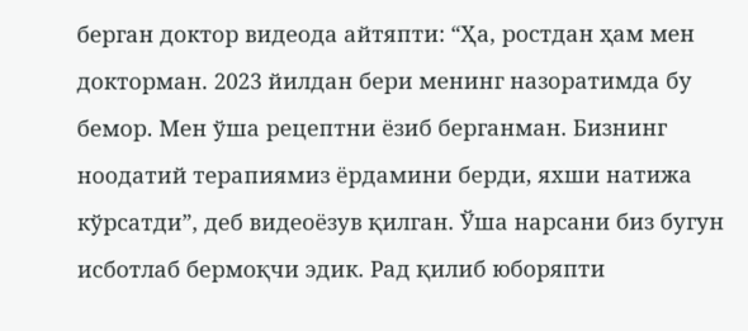берган доктор видеода айтяпти: “Ҳа, ростдан ҳам мен докторман. 2023 йилдан бери менинг назоратимда бу бемор. Мен ўша рецептни ёзиб берганман. Бизнинг ноодатий терапиямиз ёрдамини берди, яхши натижа кўрсатди”, деб видеоёзув қилган. Ўша нарсани биз бугун исботлаб бермоқчи эдик. Рад қилиб юборяпти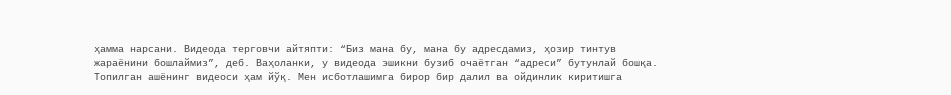ҳамма нарсани. Видеода терговчи айтяпти: “Биз мана бу, мана бу адресдамиз, ҳозир тинтув жараёнини бошлаймиз”, деб. Ваҳоланки, у видеода эшикни бузиб очаётган “адреси” бутунлай бошқа. Топилган ашёнинг видеоси ҳам йўқ. Мен исботлашимга бирор бир далил ва ойдинлик киритишга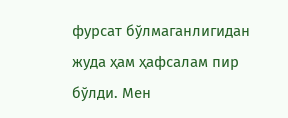фурсат бўлмаганлигидан жуда ҳам ҳафсалам пир бўлди. Мен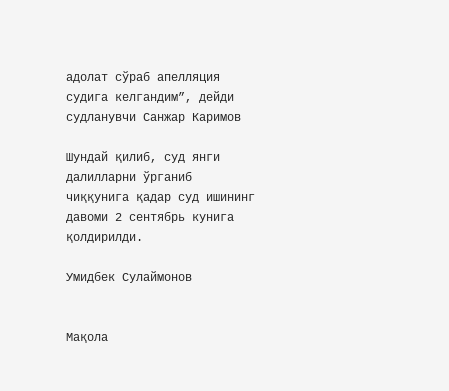адолат сўраб апелляция судига келгандим”, дейди судланувчи Санжар Каримов

Шундай қилиб, суд янги далилларни ўрганиб чиққунига қадар суд ишининг давоми 2 сентябрь кунига қолдирилди.

Умидбек Сулаймонов


Мақола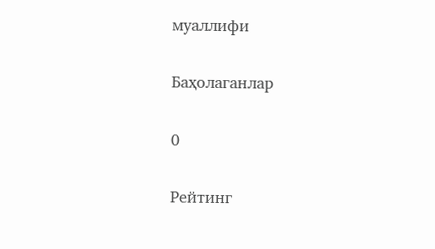муаллифи

Баҳолаганлар

0

Рейтинг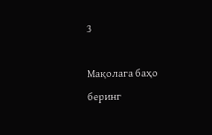3

Мақолага баҳо беринг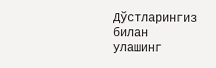Дўстларингиз билан улашинг